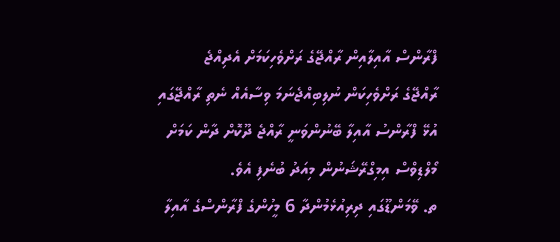ފްރާންސް އާއިލާއިން ރާއްޖޭގެ ރަށްވެހިކަމަށް އެދިއްޖެ
ރާއްޖޭގެ ރަށްވެހިކަން ނުލިބިއްޖެނަމަ ވިސާއެއް ނެތި ރާއްޖޭގައި އުޅޭ ފްރާންސު އާއިލާ ބޭނުންވަނީ ރާއްޖެ ދޫކޮށް ދާން ކަމަށް މޯލްޑިވްސް އިމިގްރޭޝަނުން މިއަދު ބުނެފި އެވެ.
ތ. ވޭމަންޑޫގައި ދިރިއުޅެމުންދާ 6 މީހުންގެ ފްރާންސްގެ އާއިލާ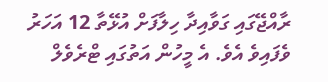ރާއްޖޭގައި ގަވާއިދާ ހިލާފަށް އުޅޭތާ 12 އަހަރު ވެފައިވެ އެވެ. އެ މީހުން އަތުގައި ޓްރެވެލް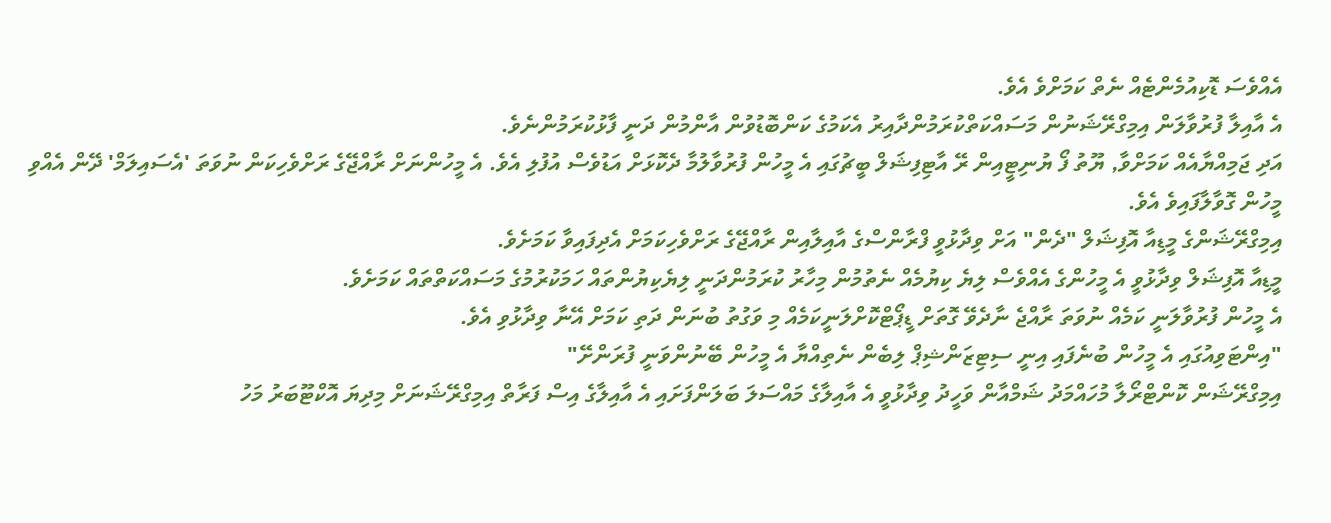އެއްވެސަ ޑޮކިއުމެންޓެއް ނެތް ކަމަށްވެ އެވެ.
އެ އާއިލާ ފުރުވާލަން އިމިގްރޭޝަނުން މަސައްކަތްކުރަމުންދާއިރު އެކަމުގެ ކަންބޮޑުވުން އާންމުން ދަނީ ފާޅުކުރަމުންނެވެ.
އަދި ޖަމިއްޔާއެއް ކަމަށްވާ, ޔޫތު ފޯ ޔުނިޓީއިން ރޭ އާޓިފިޝަލް ބީޗުގައި އެ މީހުން ފުރުވާލުމާ ދެކޮޅަށް އަޑުވެސް އުފުލި އެވެ. އެ މީހުންނަށް ރާއްޖޭގެ ރަށްވެހިކަން ނުވަތަ 'އެސައިލަމް' ދޭން އެއްވި މީހުން ގޮވާލާފައިވެ އެވެ.
އިމިގްރޭޝަންގެ މީޑިއާ އޮފިޝަލް "ދެން" އަށް ވިދާޅުވީ ފްރާންސްގެ އާއިލާއިން ރާއްޖޭގެ ރަށްވެހިކަމަށް އެދިފައިވާ ކަމަށެވެ.
މީޑިއާ އޮފިޝަލް ވިދާޅުވީ އެ މީހުންގެ އެއްވެސް ލިޔެ ކިޔުމެއް ނެތުމުން މިހާރު ކުރަމުންދަނީ ލިޔެކިޔުންތައް ހަމަކުރުމުގެ މަސައްކަތްތައް ކަމަށެވެ.
އެ މީހުން ފުރުވާލަނީ ކަމެއް ނުވަތަ ރާއްޖެ ނާދެވޭ ގޮތަށް ޑީޕޯޓްކޮށްލަނީކަމެއް މި ވަގުތު ބުނަން ދަތި ކަމަށް އޭނާ ވިދާޅުވި އެވެ.
"އިންޓަވިއުގައި އެ މީހުން ބުނެފައި އިނީ ސިޓިޒަންޝިޕް ލިބެން ނެތިއްޔާ އެ މީހުން ބޭނުންވަނީ ފުރަންށޭ"
އިމިގްރޭޝަން ކޮންޓްރޯލާ މުހައްމަދު ޝަމްއާން ވަހީދު ވިދާޅުވީ އެ އާއިލާގެ މައްސަލަ ބަލަންފަށައި އެ އާއިލާގެ އިސް ފަރާތް އިމިގްރޭޝަނަށް މިދިޔަ އޮކްޓޫބަރު މަހު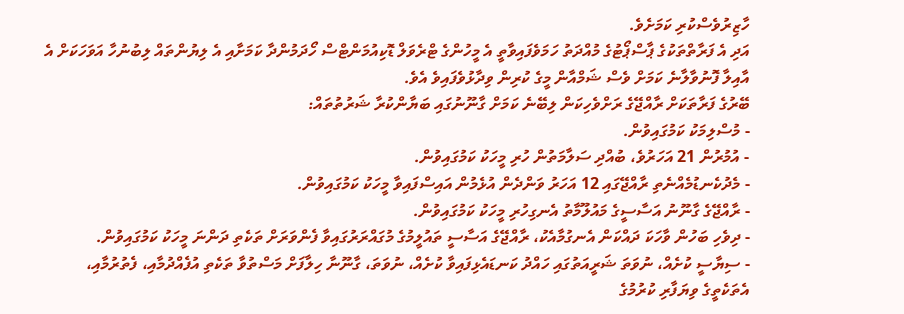ހާޒިރުވެސްކުރި ކަމަށެވެ.
އަދި އެ ފަރާތްތަކުގެ ޕާސްޕޯޓުގެ މުއްދަތު ހަމަވެފައިވާތީ އެ މީހުންގެ ޓްރެވަލް ޑޮކިއުމަންޓްސް ހޯދަމުންދާ ކަމަށާއި އެ ލިޔުންތައް ލިބުނުހާ އަވަހަކަށް އެ އާއިލާ ފޮނުވާލާނެ ކަމަށް ވެސް ޝަމްއާން މީގެ ކުރިން ވިދާޅުވެފައިވެ އެވެ.
ބޭރުގެ ފަރާތަކަށް ރާއްޖޭގެ ރަށްވެހިކަން ލިބޭނެ ކަމަށް ގާނޫނުގައި ބަޔާންކުރާ ޝަރުތުތައް:
- މުސްލިމަކު ކަމުގައިވުން.
- އުމުރުން 21 އަހަރުވެ، ބުއްދި ސަލާމަތުން ހުރި މީހަކު ކަމުގައިވުން.
- މެދުކެނޑުމެއްނެތި ރާއްޖޭގައި 12 އަހަރު ވަންދެން އުޅެމުން އައިސްފައިވާ މީހަކު ކަމުގައިވުން.
- ރާއްޖޭގެ ގާނޫނު އަސާސީގެ މައުލޫމާތު އެނގިހުރި މީހަކު ކަމުގައިވުން.
- ދިވެހި ބަހުން ވާހަކަ ދައްކަން އެނގުމާއެކު، ރާއްޖޭގެ އަސާސީ ތައުލީމުގެ މުގައްރަރުގައިވާ ފެންވަރަށް ތަކެތި ދަންނަ މީހަކު ކަމުގައިވުން.
- ސިޔާސީ ކުށެއް، ނުވަތަ ޝަރީއަތުގައި ހައްދު ކަނޑައެޅިފައިވާ ކުށެއް، ނުވަތަ، ގާނޫނާ ހިލާފަށް މަސްތުވާ ތަކެތި އުފެއްދުމާއި، ފެތުރުމާއި، އެތަކެތީގެ ވިޔަފާރި ކުރުމުގެ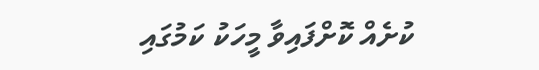ކުށެއް ކޮށްފައިވާ މީހަކު ކަމުގައި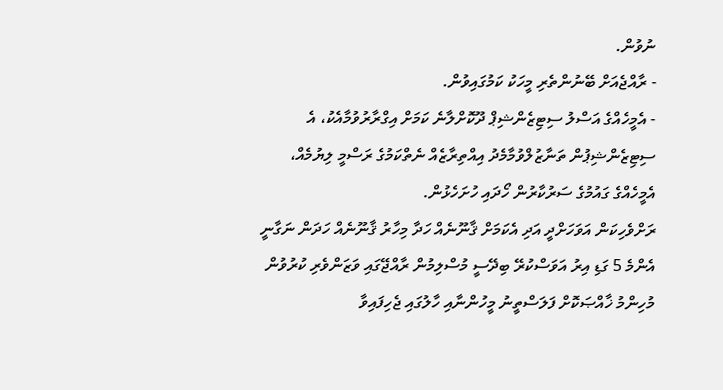ނުވުން.
- ރާއްޖެއަށް ބޭނުންތެރި މީހަކު ކަމުގައިވުން.
- އެމީހެއްގެ އަސްލު ސިޓިޒެންޝިޕް ދޫކޮށްލާނެ ކަމަށް އިގްރާރުވުމާއެކު، އެ ސިޓިޒެންޝިޕުން ތަނާޒުލްވުމާމެދު އިއްތިރާޒެއް ނެތްކަމުގެ ރަސްމީ ލިޔުމެއް، އެމީހެއްގެ ގައުމުގެ ސަރުކާރުން ހޯދައި ހުށަހެޅުން.
ރަށްވެހިކަން އަވަހަށްދީ އަދި އެކަމަށް ޤާނޫނެއް ހަދާ މިހާރު ޤާނޫނެއް ހަދަން ނަގާނީ އެންމެ 5 ގަޑި އިރު އަވަސްކުރޭ ބިދޭސީ މުސްލިމުން ރާއްޖޭގައި ވަޒަންވެރި ކުރުވުން މުހިންމު ޚާއްޞަކޮށް ފަލަސްތީނު މީހުންނާއި ހާލުގައި ޖެހިފައިވާ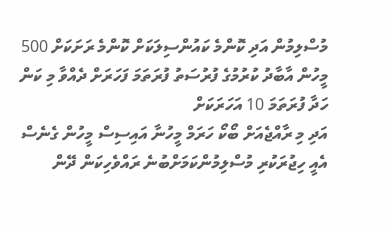މުސްލިމުން އަދި ކޮންމެ ކައުންސިލަކަށް ކޮންމެ ރަށަކަށް 500 މީހުން އާބާދު ކުރުމުގެ ފުރުސަތު ފުރަތަމަ ފަހަރަށް ދެއްވާ މި ކަން ހަދާ ފުރަތަމަ 10 އަހަރަކަށް
އަދި މި ރާއްޖެއަށް ބޯކޯ ހަރަމް މީހުނާ އައިސިސް މީހުން ގެނެސް އެއީ ހިޖުރަކުރި މުސްލިމުންކަމަށްބުނެ ރައްވެހިކަން ދޭން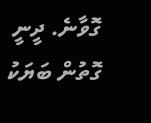ގޮވާނެ. ދީނީ ގޮތުން ބަޔަކު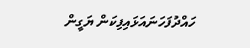ހައްދުފަހަނައަޅައިފިކަން ޔަގީން